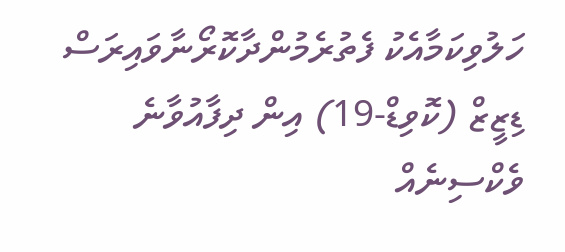ހަލުވިކަމާއެކު ފެތުރެމުންދާކޮރޯނާވައިރަސް ޑިޒީޒް (ކޮވިޑް-19) އިން ދިފާއުވާނެ ވެކްސިނެއް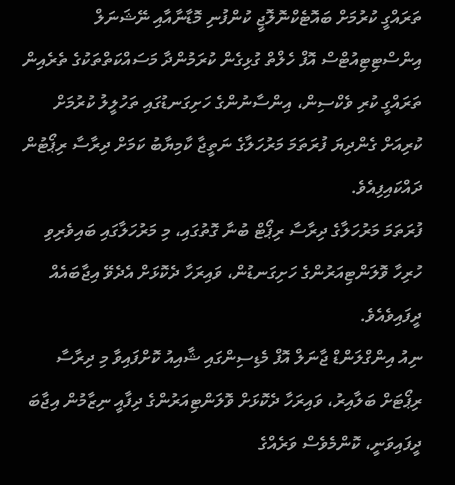ތަރައްގީ ކުރުމަށް ބައޮޓެކްނޮލޮޖީ ކުންފުނި މޮޑާނާއާއި ނޭޝަނަލް އިންސްޓިޓިއުޓްސް އޮފް ހެލްތް ގުޅިގެން ކުރަމުންދާ މަސައްކަތްތަކުގެ ތެރެއިން ތަރައްގީ ކުރި ވެކްސިން، އިންސާނުންގެ ހަށިގަނޑުގައި ތަހުލީލު ކުރުމަށް ކުރިއަށް ގެންދިޔަ ފުރަތަމަ މަރުހަލާގެ ނަތީޖާ ކާމިޔާބު ކަމަށް ދިރާސާ ރިޕޯޓުން ދައްކައިފިއެވެ.
ފުރަތަމަ މަރުހަލާގެ ދިރާސާ ރިޕޯޓް ބުނާ ގޮތުގައި، މި މަރުހަލާގައި ބައިވެރިވި ހުރިހާ ވޮލަންޓިއަރުންގެ ހަށިގަނޑުން، ވައިރަހާ ދެކޮޅަށް އެދެވޭ އިޖާބައެއް ދީފައިވެއެވެ.
ނިއު އިންގްލަންޑް ޖާނަލް އޮފް މެޑިސިންގައި ޝާއިއު ކޮށްފައިވާ މި ދިރާސާ ރިޕޯޓަށް ބަލާއިރު، ވައިރަހާ ދެކޮޅަށް ވޮލަންޓިއަރުންގެ ދިފާއީ ނިޒާމުން އިޖާބަ ދީފައިވަނީ، ކޮންމެވެސް ވަރެއްގެ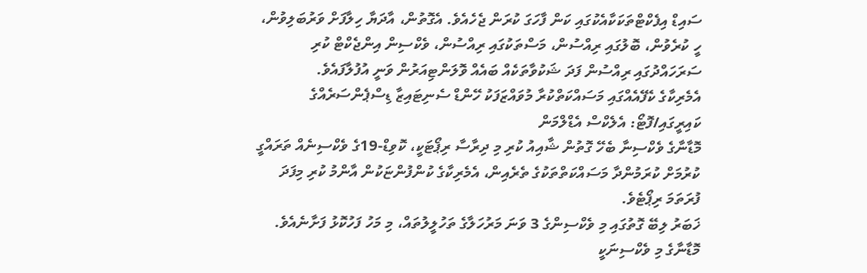ސައިޑް އިފެކްޓްތަކަކާއެކުގައި ކަން ފާހަގަ ކުރަން ޖެހެއެވެ. އެގޮތުން، އާދަޔާ ހިލާފަށް ވަރުބަލިވުން، ހީ ކުރެވުން، ބޮލުގައި ރިއްސުން، މަސްތަކުގައި ރިއްސުން، ވެކްސިން އިންޖެކްޓް ކުރި ސަރަހައްދުގައި ރިއްސުން ފަދަ ޝަކުވާތަކެއް ބައެއް ވޮލަންޓިއަރުން ވަނީ އުފުލާފައެވެ.
އެމެރިކާގެ ކެފޭއެއްގައި މަސައްކަތްކުރާ މުވައްޒަފަކު ހޭންޑް ސެނިޓައިޒާ ޑިސްޕެންސަރެއްގެ ކައިރީގައި/ފޮޓޯ: އެލެކްސް އެޑްލްމަން
މޮޑާނާގެ ވެކްސިނާ ބެހޭ ގޮތުން ޝާއިއު ކުރި މި ދިރާސާ ރިޕޯޓަކީ، ކޮވިޑް-19ގެ ވެކްސިނެއް ތަރައްގީ ކުރުމަށް ކުރަމުންދާ މަސައްކަތްތަކުގެ ތެރެއިން، އެމެރިކާގެ ކުންފުންޏަކުން އާންމު ކުރި މިފަދަ ފުރަތަމަ ރިޕޯޓެވެ.
ޚަބަރު ލިބޭ ގޮތުގައި މި ވެކްސިންގެ 3 ވަނަ މަރުހަލާގެ ތަހުލީލުތައް، މި މަހު ފަހުކޮޅު ފަށާނެއެވެ. މޮޑާނާގެ މި ވެކްސިނަކީ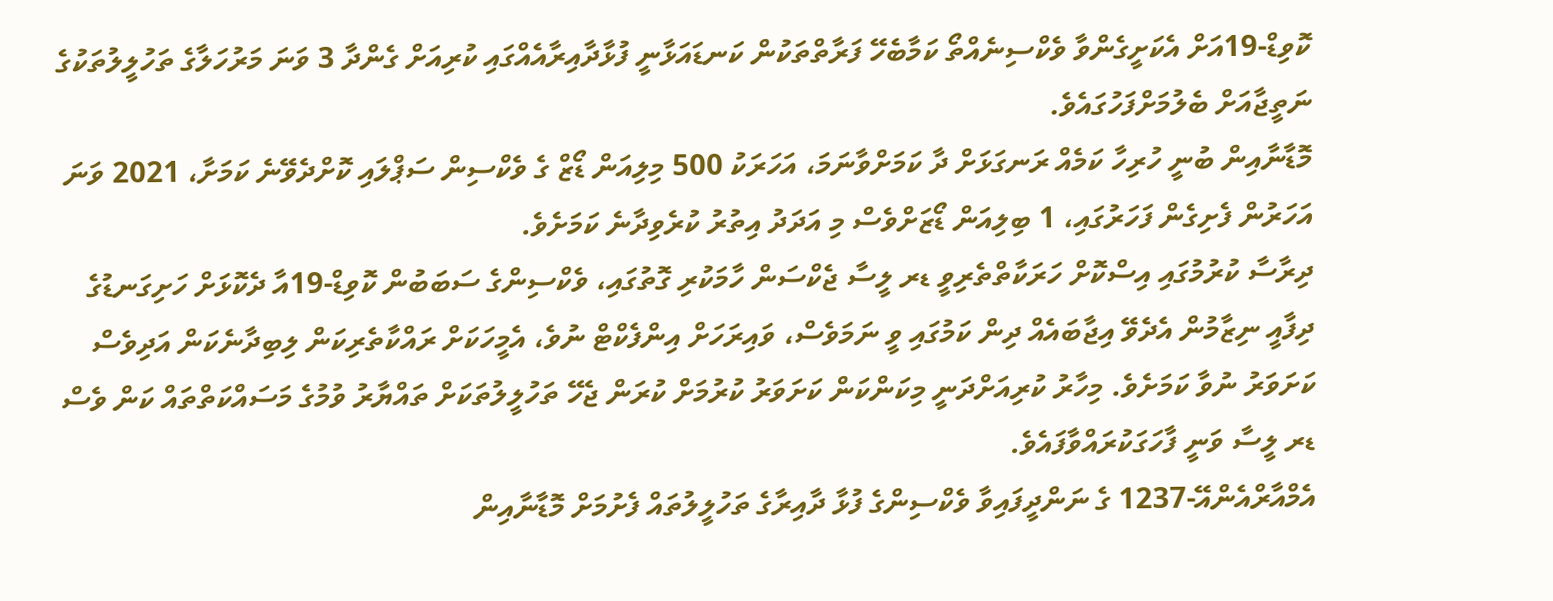ކޮވިޑް-19އަށް އެކަށީގެންވާ ވެކްސިނެއްތޯ ކަމާބެހޭ ފަރާތްތަކުން ކަނޑައަޅާނީ ފުޅާދާއިރާއެއްގައި ކުރިއަށް ގެންދާ 3 ވަނަ މަރުހަލާގެ ތަހުލީލުތަކުގެ ނަތީޖާއަށް ބެލުމަށްފަހުގައެވެ.
މޮޑާނާއިން ބުނީ ހުރިހާ ކަމެއް ރަނގަޅަށް ދާ ކަމަށްވާނަމަ، އަހަރަކު 500 މިލިއަން ޑޯޒް ގެ ވެކްސިން ސަޕްލައި ކޮށްދެވޭނެ ކަމަށާ، 2021 ވަނަ އަހަރުން ފެށިގެން ފަހަރުގައި، 1 ބިލިއަން ޑޯޒަށްވެސް މި އަދަދު އިތުރު ކުރެވިދާނެ ކަމަށެވެ.
ދިރާސާ ކުރުމުގައި އިސްކޮށް ހަރަކާތްތެރިވީ ޑރ ލީސާ ޖެކްސަން ހާމަކުރި ގޮތުގައި، ވެކްސިންގެ ސަބަބުން ކޮވިޑް-19އާ ދެކޮޅަށް ހަށިގަނޑުގެ ދިފާއީ ނިޒާމުން އެދެވޭ އިޖާބައެއް ދިން ކަމުގައި ވީ ނަމަވެސް، ވައިރަހަށް އިންފެކްޓް ނުވެ، އެމީހަކަށް ރައްކާތެރިކަން ލިބިދާނެކަން އަދިވެސް ކަށަވަރު ނުވާ ކަމަށެވެ. މިހާރު ކުރިއަށްދަނީ މިކަންކަން ކަށަވަރު ކުރުމަށް ކުރަން ޖެހޭ ތަހުލީލުތަކަށް ތައްޔާރު ވުމުގެ މަސައްކަތްތައް ކަން ވެސް ޑރ ލީސާ ވަނީ ފާހަގަކުރައްވާފައެވެ.
އެމްއާރްއެންއޭ-1237 ގެ ނަންދީފައިވާ ވެކްސިންގެ ފުޅާ ދާއިރާގެ ތަހުލީލުތައް ފެށުމަށް މޮޑާނާއިން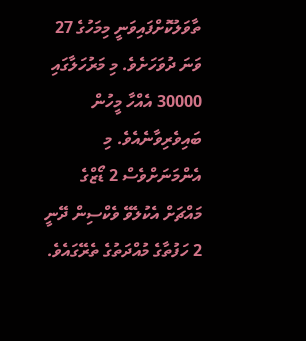ތާވަލުކޮށްފައިވަނީ މިމަހުގެ 27 ވަނަ ދުވަހަށެވެ. މި މަރުހަލާގައި 30000 އެއްހާ މީހުން ބައިވެރިވާނެއެވެ. މި އެންމަނަށްވެސް 2 ޑޯޒްގެ މައްޗަށް އެކުލެވޭ ވެކްސިން ދޭނީ 2 ހަފުތާގެ މުއްދަތުގެ ތެރޭގައެވެ.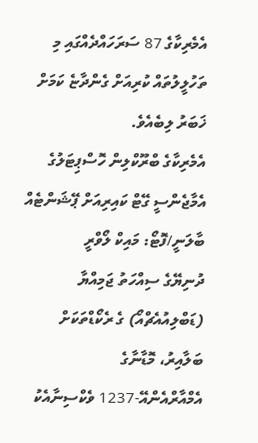އެމެރިކާގެ 87 ސަރަހައްދެއްގައި މި ތަހުލީލުތައް ކުރިއަށް ގެންދާޏެ ކަމަށް ޚަބަރު ލިބެއެވެ.
އެމެރިކާގެ ބްރޫކްލިން ހޮސްޕިޓަލުގެ އެމާޖެންސީ ގޭޓް ކައިރިއަށް ޕޭޝަންޓެއް ބާލަނީ/ފޮޓޯ: މައިކް ލޯވްރީ
ދުނިޔޭގެ ސިއްހަތު ޖަމިއްޔާ (ޑަބްލިއުއެޗްއޯ) ގެ ރެކޯޑްތަކަށް ބަލާއިރު، މޮޑާނާގެ އެމްއާރްއެންއޭ-1237 ވެކްސިނާއެކު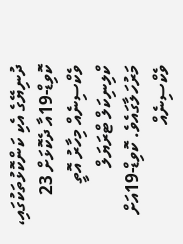ދުނިޔޭގެ އެކި ކަންކޮޅުތަކުގައި، ކޮވިޑް-19އާ ދެކޮޅަށް 23 ވެކްސިނެއް މިހާރު އޮތީ ކްލިނިކަލް ޓްރަޔަލް މަރުހަލާގައެވެ. ކޮވިޑް-19އަށް ވެކްސިނެއް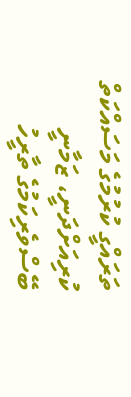ތަރައްގީ ކުރުމުގެ މަސައްކަތް ކުރިއަށްދަނީ، ޒަމާނީ ބޭސްވެރިކަމުގެ ތާރީހު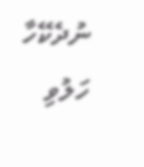ނުދެކޭހާ ހަލުވި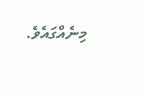މިނެއްގައެވެ.